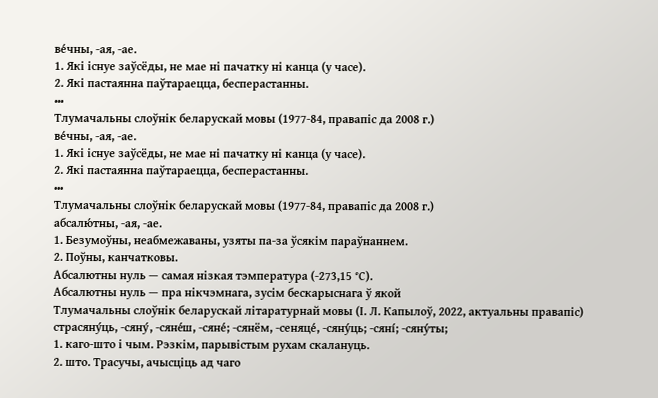ве́чны, ‑ая, ‑ае.
1. Які існуе заўсёды, не мае ні пачатку ні канца (у часе).
2. Які пастаянна паўтараецца, бесперастанны.
•••
Тлумачальны слоўнік беларускай мовы (1977-84, правапіс да 2008 г.)
ве́чны, ‑ая, ‑ае.
1. Які існуе заўсёды, не мае ні пачатку ні канца (у часе).
2. Які пастаянна паўтараецца, бесперастанны.
•••
Тлумачальны слоўнік беларускай мовы (1977-84, правапіс да 2008 г.)
абсалю́тны, -ая, -ае.
1. Безумоўны, неабмежаваны, узяты па-за ўсякім параўнаннем.
2. Поўны, канчатковы.
Абсалютны нуль — самая нізкая тэмпература (-273,15 °С).
Абсалютны нуль — пра нікчэмнага, зусім бескарыснага ў якой
Тлумачальны слоўнік беларускай літаратурнай мовы (І. Л. Капылоў, 2022, актуальны правапіс)
страсяну́ць, -сяну́, -сяне́ш, -сяне́; -сянём, -сеняце́, -сяну́ць; -сяні́; -сяну́ты;
1. каго-што і чым. Рэзкім, парывістым рухам скалануць.
2. што. Трасучы, ачысціць ад чаго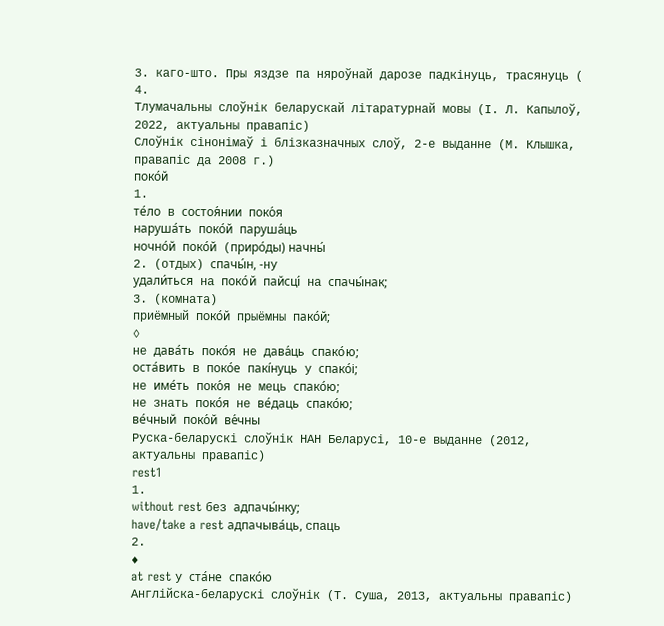3. каго-што. Пры яздзе па няроўнай дарозе падкінуць, трасянуць (
4.
Тлумачальны слоўнік беларускай літаратурнай мовы (І. Л. Капылоў, 2022, актуальны правапіс)
Слоўнік сінонімаў і блізказначных слоў, 2-е выданне (М. Клышка, правапіс да 2008 г.)
поко́й
1.
те́ло в состоя́нии поко́я
наруша́ть поко́й паруша́ць
ночно́й поко́й (приро́ды) начны́
2. (отдых) спачы́н, -ну
удали́ться на поко́й пайсці́ на спачы́нак;
3. (комната)
приёмный поко́й прыёмны пако́й;
◊
не дава́ть поко́я не дава́ць спако́ю;
оста́вить в поко́е пакі́нуць у спако́і;
не име́ть поко́я не мець спако́ю;
не знать поко́я не ве́даць спако́ю;
ве́чный поко́й ве́чны
Руска-беларускі слоўнік НАН Беларусі, 10-е выданне (2012, актуальны правапіс)
rest1
1.
without rest без адпачы́нку;
have/take a rest адпачыва́ць, спаць
2.
♦
at rest у ста́не спако́ю
Англійска-беларускі слоўнік (Т. Суша, 2013, актуальны правапіс)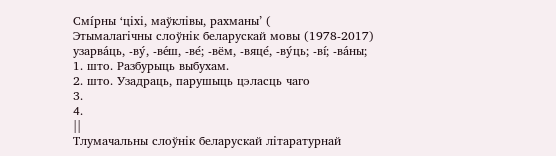Смі́рны ‘ціхі, маўклівы, рахманы’ (
Этымалагічны слоўнік беларускай мовы (1978-2017)
узарва́ць, -ву́, -ве́ш, -ве́; -вём, -вяце́, -ву́ць; -ві́; -ва́ны;
1. што. Разбурыць выбухам.
2. што. Узадраць, парушыць цэласць чаго
3.
4.
||
Тлумачальны слоўнік беларускай літаратурнай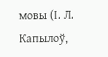мовы (І. Л. Капылоў,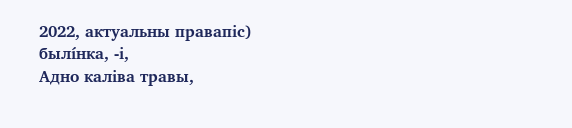2022, актуальны правапіс)
былі́нка, ‑і,
Адно каліва травы,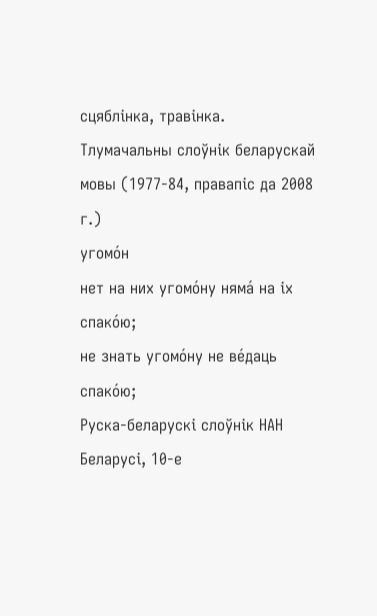сцяблінка, травінка.
Тлумачальны слоўнік беларускай мовы (1977-84, правапіс да 2008 г.)
угомо́н
нет на них угомо́ну няма́ на іх спако́ю;
не знать угомо́ну не ве́даць спако́ю;
Руска-беларускі слоўнік НАН Беларусі, 10-е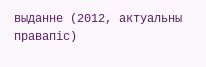выданне (2012, актуальны правапіс)